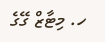ހ. މިޓާޒް ގޭގެ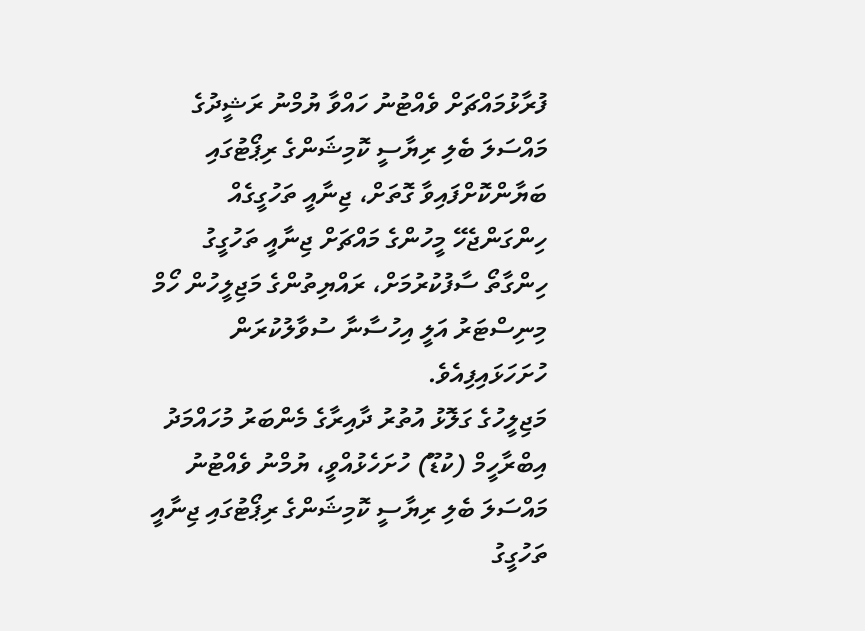ފުރާޅުމައްޗަށް ވެއްޓުނު ހައްވާ ޔުމްނު ރަޝީދުގެ މައްސަލަ ބެލި ރިޔާސީ ކޮމިޝަންގެ ރިޕޯޓުގައި ބަޔާންކޮށްފައިވާ ގޮތަށް، ޖިނާއީ ތަހުގީގެއް ހިންގަންޖެހޭ މީހުންގެ މައްޗަށް ޖިނާއީ ތަހުގީގު ހިންގާތޯ ސާފުކުރުމަށް، ރައްޔިތުންގެ މަޖިލީހުން ހޯމް މިނިސްޓަރު އަލީ އިހުސާނާ ސުވާލުކުރަން ހުށަހަޅައިފިއެވެ.
މަޖިލީހުގެ ގަލޮޅު އުތުރު ދާއިރާގެ މެންބަރު މުހައްމަދު އިބްރާހީމް (ކުޑޫ) ހުށަހެޅުއްވީ، ޔުމްނު ވެއްޓުނު މައްސަލަ ބެލި ރިޔާސީ ކޮމިޝަންގެ ރިޕޯޓުގައި ޖިނާއީ ތަހުގީގު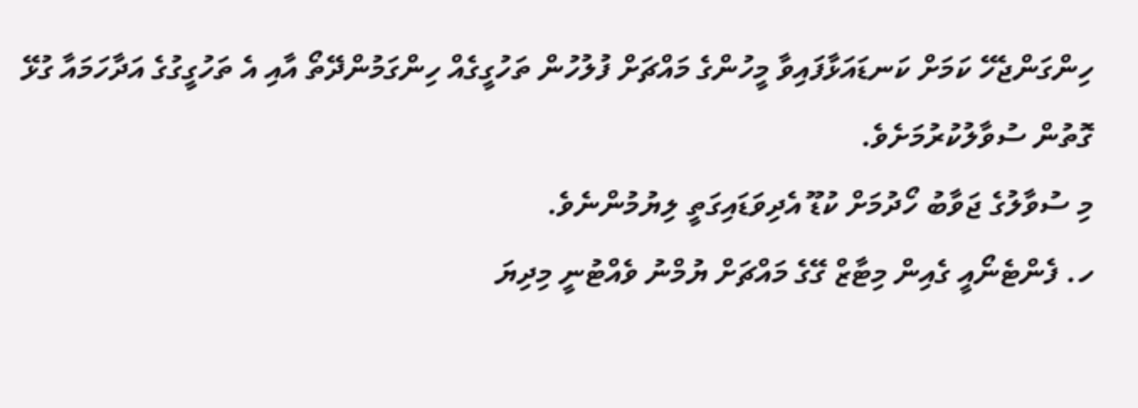ހިންގަންޖެހޭ ކަމަށް ކަނޑައަޅާފައިވާ މީހުންގެ މައްޗަށް ފުލުހުން ތަހުގީގެއް ހިންގަމުންދޭތޯ އާއި އެ ތަހުގީގުގެ އަދާހަމައާ ގުޅޭ ގޮތުން ސުވާލުކުރުމަށެވެ.
މި ސުވާލުގެ ޖަވާބު ހޯދުމަށް ކުޑޫ އެދިވަޑައިގަތީ ލިޔުމުންނެވެ.
ހ. ފެންޓެނޯއީ ގެއިން މިޓާޒް ގޭގެ މައްޗަށް ޔުމްނު ވެއްޓުނީ މިދިޔަ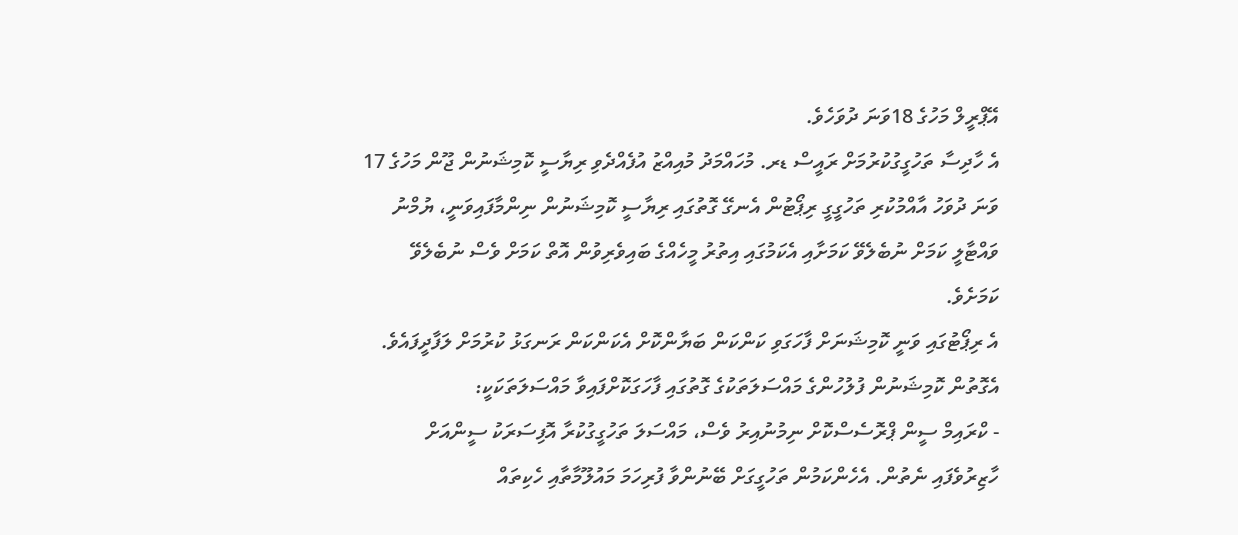އޭޕްރީލް މަހުގެ 18ވަނަ ދުވަހެވެ.
އެ ހާދިސާ ތަހުގީގުކުރުމަށް ރައީސް ޑރ. މުހައްމަދު މުއިއްޒު އުފެއްދެވި ރިޔާސީ ކޮމިޝަނުން ޖޫން މަހުގެ 17 ވަނަ ދުވަހު އާއްމުކުރި ތަހުގީގީ ރިޕޯޓުން އެނގޭ ގޮތުގައި ރިޔާސީ ކޮމިޝަނުން ނިންމާފައިވަނީ، ޔުމްނު ވައްޓާލީ ކަމަށް ނުބެލެވޭ ކަމަށާއި އެކަމުގައި އިތުރު މީހެއްގެ ބައިވެރިވުން އޮތް ކަމަށް ވެސް ނުބެލެވޭ ކަމަށެވެ.
އެ ރިޕޯޓުގައި ވަނީ ކޮމިޝަނަށް ފާހަގަވި ކަންކަން ބަޔާންކޮށް އެކަންކަން ރަނގަޅު ކުރުމަށް ލަފާދީފައެވެ. އެގޮތުން ކޮމިޝަނުން ފުލުހުންގެ މައްސަލަތަކުގެ ގޮތުގައި ފާހަގަކޮށްފައިވާ މައްސަލަތަކަކީ:
- ކްރައިމް ސީން ޕްރޮސެސްކޮށް ނިމުނުއިރު ވެސް، މައްސަލަ ތަހުގީގުކުރާ އޮފިސަރަކު ސީންއަށް ހާޒިރުވެފައި ނެތުން. އެހެންކަމުން ތަހުގީގަށް ބޭނުންވާ ފުރިހަމަ މައުލޫމާތާއި ހެކިތައް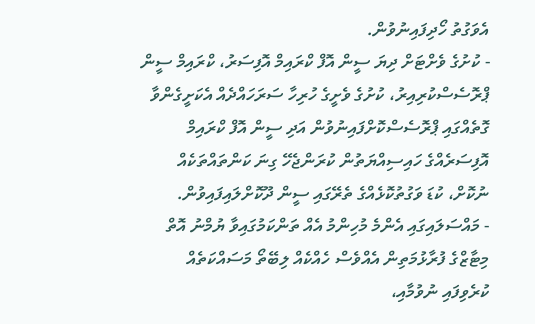އެވަގުތު ހޯދިފައިނުވުން.
- ކުށުގެ ވެށްޓަށް ދިޔަ ސީން އޮފް ކްރައިމް އޮފިސަރު، ކްރައިމް ސީން ޕްރޮސެސްކުރިއިރު، ކުށުގެ ވެށީގެ ހުރިހާ ސަރަހައްދެއް އެކަށީގެންވާ ގޮތެއްގައި ޕްރޮސެސްކޮށްފައިނުވުން އަދި ސީން އޮފް ކްރައިމް އޮފިސަރެއްގެ ހައިސިއްޔަތުން ކުރަންޖެހޭ ގިނަ ކަންތައްތަކެއް ނުކޮށް، ކުޑަ ވަގުތުކޮޅެއްގެ ތެރޭގައި ސީން ދޫކޮށްލައިފައިވުން.
- މައްސަލައިގައި އެންމެ މުހިންމު އެއް ތަންކަމުގައިވާ ޔުމްނު އޮތް މިޓާޒްގެ ފުރާޅުމަތިން އެއްވެސް ހެއްކެއް ލިބޭތޯ މަސައްކަތެއް ކުރެވިފައި ނުވުމާއި،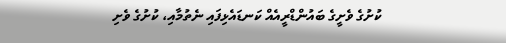ކުށުގެ ވެށީގެ ބައުންޑްރީއެއް ކަނޑައެޅިފައި ނެތުމާއި، ކުށުގެ ވެށި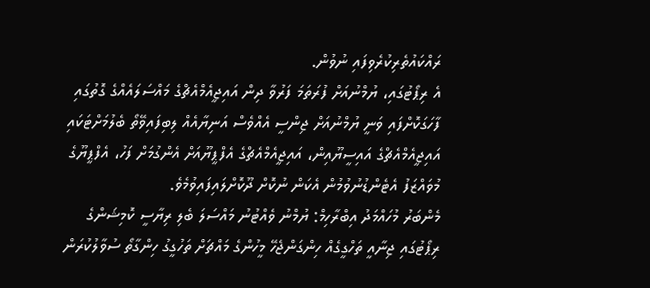ރައްކައުތެރިކުރެވިފައި ނުވުން.
އެ ރިޕޯޓުގައި، ޔުމްނުއަށް ފުރަތަމަ ފަރުވާ ދިން އައިޖީއެމްއެޗްގެ މައްސަލައެއްގެ ގޮތުގައި ފާހަގަކޮށްފައި ވަނީ ޔުމްނުއަށް ޖިންސީ އެއްވެސް އަނިޔާއެއް ލިބިފައިވޭތޯ ބެލުމަށްޓަކައި އައިޖީއެމްއެޗްގެ އައިސީޔޫއިން، އައިޖީއެމްއެޗްގެ އެފްޕީޔޫއަށް އެންގުމަށް ފަހު، އެފްޕީޔޫގެ މުވައްޒަފު އެޓެންޑުނުވުމުން އެކަން ނުކޮށް ދޫކޮށްލައިފައިވުމެވެ.
މެންބަރު މުހައްމަދު އިބްރާހިމް: ޔުމްނު ވެއްޓުނު މައްސަލަ ބެލި ރިޔާސީ ކޮމިޝަންގެ ރިޕޯޓުގައި ޖިނާއީ ތަހްގީގެއް ހިންގަންޖެހޭ މީހުންގެ މައްޗަށް ތަހުގީގު ހިންގާތޯ ސުވާލުކުރަން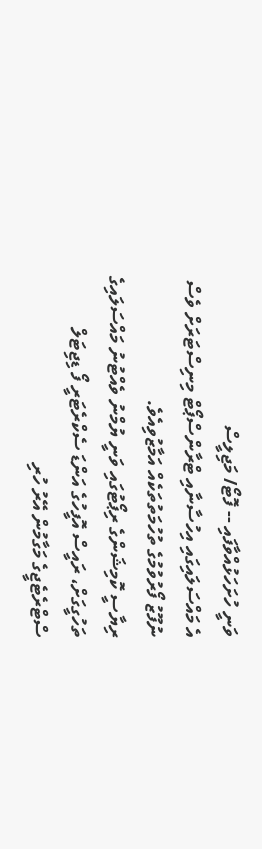ވަނީ ހުށަހަޅުއްވާފައި -- ފޮޓޯ/ މަޖިލީސް
އެ މައްސަލައިގައި އިހުސާނާއި ޓްރާންސްޕޯޓް މިނިސްޓަރަށް ވެސް ނުފޫޒު ފޯރުވުމުގެ ތުހުމަތުތަކެއް އަމާޒުވިއެވެ.
ރިޔާސީ ކޮމިޝަންގެ ރިޕޯޓުގައި ވަނީ ޔުމްނު ވެއްޓުނު މައްސަލައިގެ ތަހުގީގަށް، ރައީސް އޮފީހުގެ އަންޑަ ސެކްރެޓަރީ ފޯ ޑިޖިޓަލް ސްޓްރެޓެޖީގެ މަގާމުން އޭރު ހުރި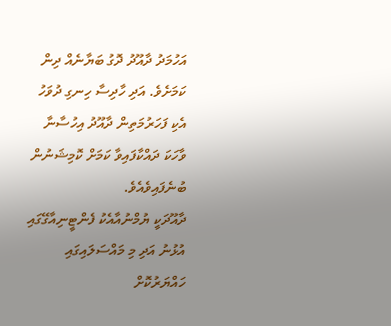އަހުމަދު ދާއޫދު ދޮގު ބަޔާނެއް ދިން ކަމަށެވެ. އަދި ހާދިސާ ހިނގި ދުވަހު އެކި ފަހަރުމަތިން ދާއޫދު އިހުސާނާ ވާހަކަ ދައްކާފައިވާ ކަމަށް ކޮމިޝަނުން ބުނެފައިވެއެވެ.
ދާއޫދަކީ ޔުމްނުއާއެކު ފެންޓީނިއާގޭގައި އުޅުނު އަދި މި މައްސަލައިގައި ހައްޔަރުކޮށް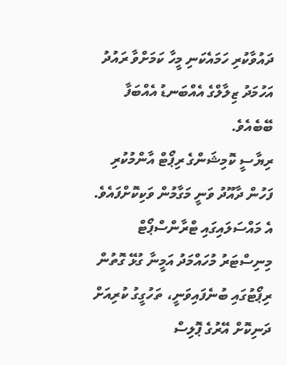ދައުވާކުރި ހަމައެކަނި މީހާ ކަމަށްވާ ރައުދު އަހުމަދު ޒިލާލްގެ އެއްބަނޑު އެއްބަފާ ބޭބެއެވެ.
ރިޔާސީ ކޮމިޝަންގެ ރިޕޯޓް އާންމުކުރި ފަހުން ދާއޫދު ވަނީ މަގާމުން ވަކިކޮށްފައެވެ.
އެ މައްސަލައިގައި ޓްރާންސްޕޯޓް މިނިސްޓަރު މުހައްމަދު އަމީނާ ގުޅޭ ގޮތުން ރިޕޯޓުގައި ބުނެފައިވަނީ، ތަހުގީގު ކުރިއަށް ދަނިކޮށް އޭރުގެ ޕޮލިސް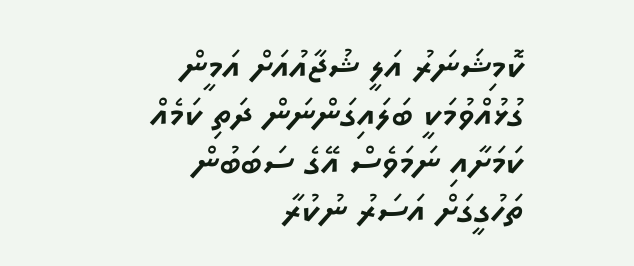ކޮމިޝަނަރު އަލީ ޝުޖާއުއަށް އަމީން ގުޅުއްވުމަކީ ބަލައިގަންނަން ދަތި ކަމެއް ކަމަށާއި ނަމަވެސް އޭގެ ސަބަބުން ތަހުގީގަށް އަސަރު ނުކުރާ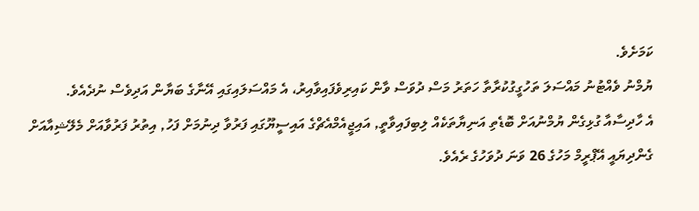ކަމަށެވެ.
ޔުމްނު ވެއްޓުނު މައްސަލަ ތަހުގީގުކުރާތާ ހަތަރު މަސް ދުވަސް ވާން ކައިރިވެފައިވާއިރު، އެ މައްސަލައިގައި އޭނާގެ ބަޔާން އަދިވެސް ނުދެއެވެ.
އެ ހާދިސާއާ ގުޅިގެން ޔުމްނުއަށް ބޮޑެތި އަނިޔާތަކެއް ލިބިފައިވާތީ, އައިޖީއެމްއެޗްގެ އައިސީޔޫގައި ފަރުވާ ދިނުމަށް ފަހު, އިތުރު ފަރުވާއަށް މެލޭޝިއާއަށް ގެންދިޔައީ އޭޕްރީމް މަހުގެ 26 ވަނަ ދުވަހުގެ ރެއެވެ.